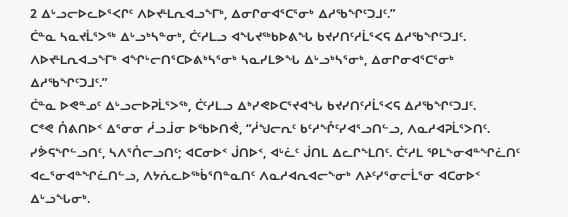2 ᐃᒡᓗᓕᐅᓚᐅᕐᐸᒋᑦ ᐱᐅᔪᒻᒪᕆᐊᓗᖕᒥᒃ, ᐃᓂᒋᓂᐊᕐᑕᕐᓂᒃ ᐃᓱᖃᖏᑦᑐᒧᑦ.”
ᑖᓐᓇ ᓴᓇᔪᒫᕐᐳᖅ ᐃᒡᓗᒃᓴᓐᓂᒃ, ᑖᑦᓱᒪᓗ ᐊᖓᔪᖅᑲᐅᕕᖓ ᑲᔪᓯᑎᑦᓱᒫᕐᐸᕋ ᐃᓱᖃᖏᑦᑐᒧᑦ.
ᐱᐅᔪᒻᒪᕆᐊᓗᖕᒥᒃ ᐊᖏᒡᓕᑎᕐᑕᐅᕕᒃᓴᕐᓂᒃ ᓴᓇᓯᒪᕗᖓ ᐃᒡᓗᒃᓴᕐᓂᒃ, ᐃᓂᒋᓂᐊᕐᑕᕐᓂᒃ ᐃᓱᖃᖏᑦᑐᒧᑦ.”
ᑖᓐᓇ ᐅᕙᓐᓄᑦ ᐃᒡᓗᓕᐅᕈᒫᕐᐳᖅ, ᑖᑦᓱᒪᓗ ᐃᒃᓯᕙᐅᑕᕐᔪᐊᖓ ᑲᔪᓯᑎᑦᓱᒫᕐᐸᕋ ᐃᓱᖃᖏᑦᑐᒧᑦ.
ᑕᕝᕙ ᑍᕕᑎᐅᑉ ᐃᕐᓂᓂ ᓲᓗᒨᓂ ᐅᖃᐅᑎᕚ, “ᓲᖑᓕᕆᑦ ᑲᑦᓱᖎᑦᓯᐊᕐᓗᑎᓪᓗ, ᐱᓇᓱᐊᕈᒫᕐᐳᑎᑦ. ᓯᕘᕋᖏᓪᓗᑎᑦ, ᓴᐱᕐᑍᓕᓗᑎᑦ; ᐊᑕᓂᐅᑉ ᒎᑎᐅᑉ, ᐊᒡᓛᑦ ᒎᑎᒪ ᐃᓚᒋᖕᒪᑎᑦ. ᑖᑦᓱᒪ ᕿᒪᖕᓂᐊᓐᖏᓛᑎᑦ ᐊᓚᕐᓂᐊᓐᖏᓛᑎᓪᓗ, ᐱᔭᕇᓚᐅᖅᑳᕐᑎᓐᓇᑎᑦ ᐱᓇᓱᐊᕆᐊᓕᖕᓂᒃ ᐱᔨᑦᓯᕐᓂᓕᒫᕐᓂ ᐊᑕᓂᐅᑉ ᐃᒡᓗᖓᓂᒃ.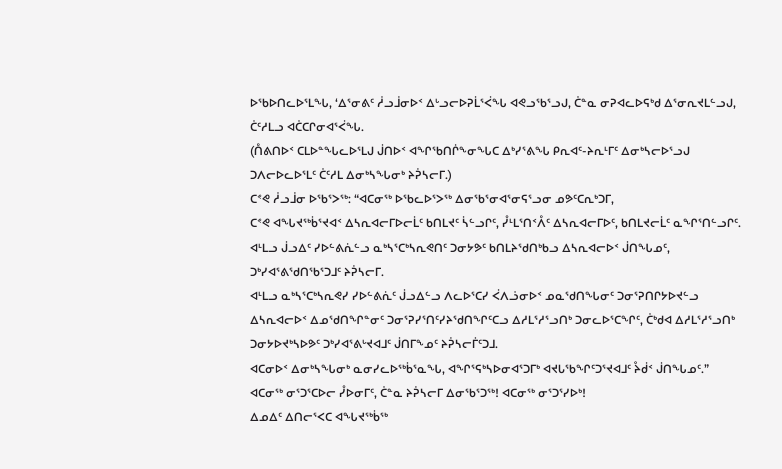ᐅᖃᐅᑎᓚᐅᕐᒪᖓ, ‘ᐃᕐᓂᕕᑦ ᓲᓗᒨᓂᐅᑉ ᐃᒡᓗᓕᐅᕈᒫᕐᐹᖓ ᐊᕙᓗᖃᕐᓗᒍ, ᑖᓐᓇ ᓂᕈᐊᓚᐅᕋᒃᑯ ᐃᕐᓂᕆᔪᒪᓪᓗᒍ, ᑖᑦᓱᒪᓗ ᐊᑖᑕᒋᓂᐊᕐᐹᖓ.
(ᑍᕕᑎᐅᑉ ᑕᒪᐅᓐᖓᓚᐅᕐᒪᒍ ᒎᑎᐅᑉ ᐊᖏᖃᑎᒌᖕᓂᖓᑕ ᐃᒃᓯᕐᕕᖓ ᑭᕆᐊᑦ-ᔨᕆᒻᒥᑦ ᐃᓂᒃᓴᓕᐅᕐᓗᒍ ᑐᐱᓕᐅᓚᐅᕐᒪᑦ ᑖᑦᓱᒪ ᐃᓂᒃᓴᖓᓂᒃ ᔨᕉᓴᓕᒥ.)
ᑕᕝᕙ ᓲᓗᒨᓂ ᐅᖃᕐᐳᖅ: “ᐊᑕᓂᖅ ᐅᖃᓚᐅᕐᐳᖅ ᐃᓂᖃᕐᓂᐊᕐᓂᕋᕐᓗᓂ ᓄᕗᑦᑕᕆᒃᑐᒥ,
ᑕᕝᕙ ᐊᖓᔪᖅᑳᕐᔪᐊᑉ ᐃᓴᕆᐊᓕᒥᐅᓕᒫᑦ ᑲᑎᒪᔪᑦ ᓵᓪᓗᒋᑦ, ᓮᒻᒪᕐᑎᑉᐰᑦ ᐃᓴᕆᐊᓕᒥᐅᑦ, ᑲᑎᒪᔪᓕᒫᑦ ᓇᖏᕐᑎᓪᓗᒋᑦ.
ᐊᒻᒪᓗ ᒎᓗᐃᑦ ᓯᐅᓪᕕᕇᓪᓗ ᓇᒃᓴᕐᑕᒃᓴᕆᕙᑎᑦ ᑐᓂᔭᕗᑦ ᑲᑎᒪᔨᖁᑎᒃᑲᓗ ᐃᓴᕆᐊᓕᐅᑉ ᒎᑎᖓᓄᑦ, ᑐᒃᓯᐊᕐᕕᖁᑎᖃᕐᑐᒧᑦ ᔨᕉᓴᓕᒥ.
ᐊᒻᒪᓗ ᓇᒃᓴᕐᑕᒃᓴᕆᕙᓯ ᓯᐅᓪᕕᕇᑦ ᒎᓗᐃᓪᓗ ᐱᓚᐅᕐᑕᓯ ᐹᐱᓘᓂᐅᑉ ᓄᓇᖁᑎᖓᓂᑦ ᑐᓂᕐᕈᑎᒋᔭᐅᔪᓪᓗ ᐃᓴᕆᐊᓕᐅᑉ ᐃᓄᖁᑎᖏᓐᓂᑦ ᑐᓂᕐᕈᓯᕐᑎᑦᓯᔨᖁᑎᖏᑦᑕᓗ ᐃᓱᒪᕐᓱᕐᓗᑎᒃ ᑐᓂᓚᐅᕐᑕᖏᑦ, ᑖᒃᑯᐊ ᐃᓱᒪᕐᓱᕐᓗᑎᒃ ᑐᓂᔭᐅᔪᒃᓴᐅᕗᑦ ᑐᒃᓯᐊᕐᕕᒡᔪᐊᒧᑦ ᒎᑎᒥᖕᓄᑦ ᔨᕉᓴᓕᒦᑦᑐᒧ.
ᐊᑕᓂᐅᑉ ᐃᓂᒃᓴᖓᓂᒃ ᓇᓂᓯᓚᐅᖅᑳᕐᓇᖓ, ᐊᖏᕐᕋᒃᓴᐅᓂᐊᕐᑐᒥᒃ ᐊᔪᒐᖃᖏᑦᑐᕐᔪᐊᒧᑦ ᔧᑰᑉ ᒎᑎᖓᓄᑦ.”
ᐊᑕᓂᖅ ᓂᕐᑐᕐᑕᐅᓕ ᓮᐅᓂᒥᑦ, ᑖᓐᓇ ᔨᕉᓴᓕᒥ ᐃᓂᖃᕐᑐᖅ! ᐊᑕᓂᖅ ᓂᕐᑐᕐᓯᐅᒃ!
ᐃᓄᐃᑦ ᐃᑎᓕᕐᐸᑕ ᐊᖓᔪᖅᑳᖅ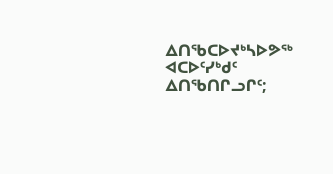ᐃᑎᖃᑕᐅᔪᒃᓴᐅᕗᖅ ᐊᑕᐅᑦᓯᒃᑯᑦ ᐃᑎᖃᑎᒋᓗᒋᑦ;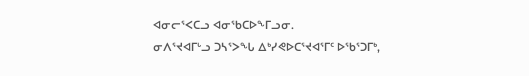ᐊᓂᓕᕐᐸᑕᓗ ᐊᓂᖃᑕᐅᖕᒥᓗᓂ.
ᓂᐱᕐᔪᐊᒥᒡᓗ ᑐᓴᕐᐳᖓ ᐃᒃᓯᕙᐅᑕᕐᔪᐊᕐᒥᑦ ᐅᖃᕐᑐᒥᒃ,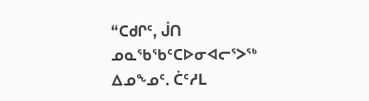“ᑕᑯᒋᑦ, ᒎᑎ ᓄᓇᖃᖃᑦᑕᐅᓂᐊᓕᕐᐳᖅ ᐃᓄᖕᓄᑦ. ᑖᑦᓱᒪ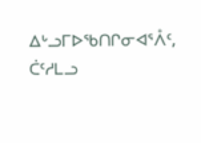ᐃᒡᓗᒥᐅᖃᑎᒋᓂᐊᕐᐰᑦ, ᑖᑦᓱᒪᓗ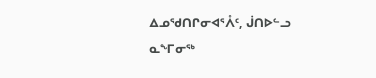ᐃᓄᖁᑎᒋᓂᐊᕐᐰᑦ, ᒎᑎᐅᓪᓗ ᓇᖕᒥᓂᖅ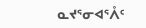ᓇᔪᕐᓂᐊᕐᐰᑦ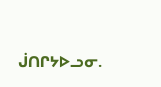ᒎᑎᒋᔭᐅᓗᓂ.